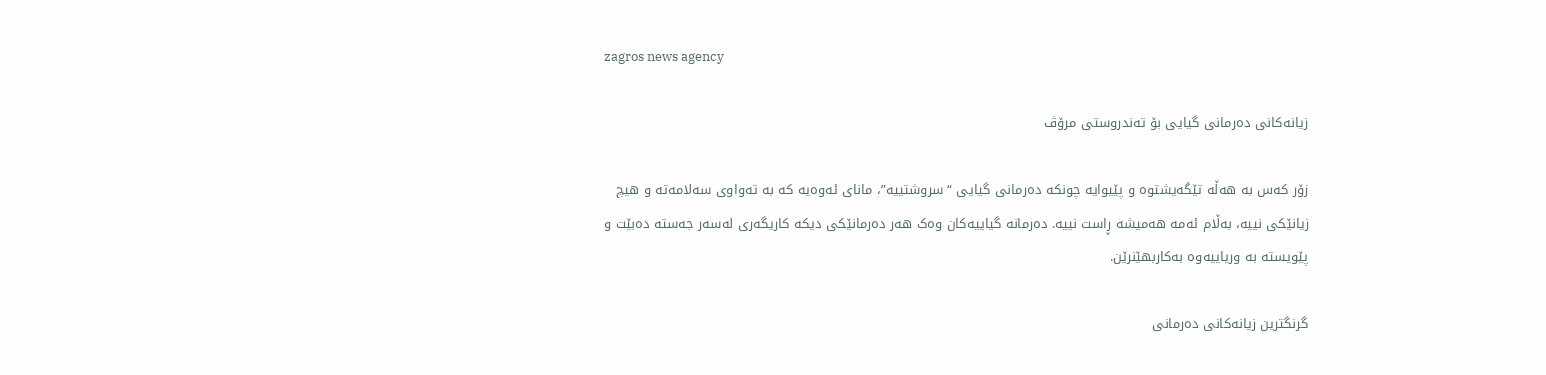zagros news agency

زیانەكانی دەرمانی گیایی بۆ تەندروستی مرۆڤ

زۆر کەس بە هەڵە تێگەیشتوە و پێیوایە چونکە دەرمانی گیایی “سروشتییە”، مانای ئەوەیە کە بە تەواوی سەلامەتە و هیچ زیانێکی نییە، بەڵام ئەمە هەمیشە ڕاست نییە. دەرمانە گیاییەکان وەک هەر دەرمانێکی دیکە کاریگەری لەسەر جەستە دەبێت و پێویستە بە وریاییەوە بەکاربهێنرێن.

گرنگترین زیانەکانی دەرمانی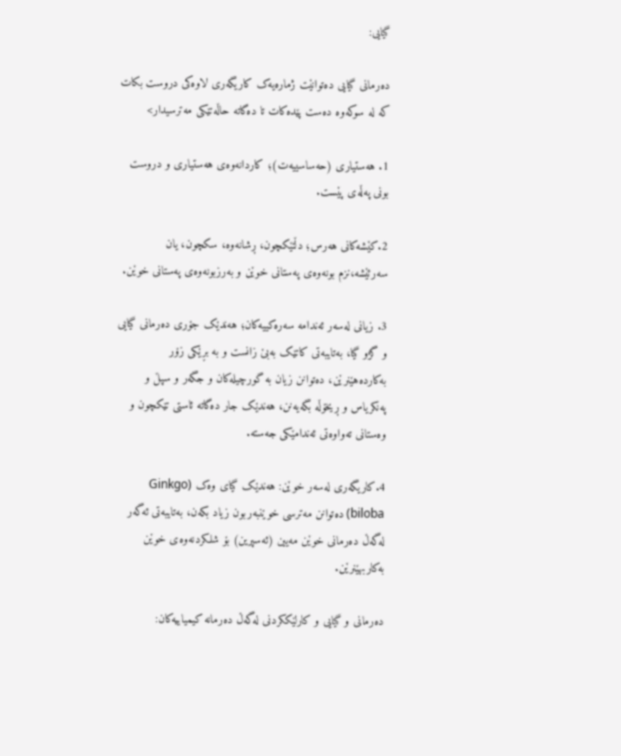گیایی:

دەرمانی گیایی دەتوانێت ژمارەیەک کاریگەری لاوەکی دروست بکات کە لە سوکەوە دەست پێدەکات تا دەگاتە حاڵەتێکی مەترسیدار>

1. هەستیاری (حەساسییەت)؛ کاردانەوەی هەستیاری و دروست بونی پەڵەی پێست.

2.کێشەکانی هەرس؛ دڵتێکچون، ڕشانەوە، سکچون، یان سەرئێشە،نزم بونەوەی پەستانی خوێن و بەرزبونەوەی پەستانی خوێن.

3. زیانی لەسەر ئەندامە سەرەکییەکان؛ هەندێک جۆری دەرمانی گیایی و گژو گیا، بەتایبەتی کاتێک بەبێ زانست و بە بڕێکی زۆر بەکاردەهێنرێن، دەتوانن زیان بە گورچیلەکان و جگەر و سپڵ و پەنکریاس و ڕیخۆڵە بگەیەنن، هەندێک جار دەگاتە ئاستی تێکچون و وەستانی تەواوەتی ئەندامێکی جەستە.

4.کاریگەری لەسەر خوێن: هەندێک گیای وەک (Ginkgo biloba) دەتوانن مەترسی خوێنبەربون زیاد بکەن، بەتایبەتی ئەگەر لەگەڵ دەرمانی خوێن مەیین (ئەسپرین) بۆ شلکردنەوەی خوێن بەکاربهێنرێن.

دەرمانی و گیایی و کارلێککردنی لەگەڵ دەرمانە کیمیاییەکان: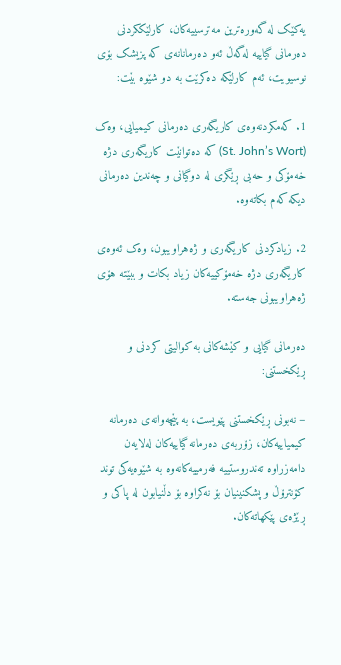یەکێک لە گەورەترین مەترسییەکان، کارلێککردنی دەرمانی گیاییە لەگەڵ ئەو دەرمانانەی کە پزیشک بۆی نوسیویت، ئەم کارلێکە دەکرێت بە دو شێوە بێت:

1. کەمکردنەوەی کاریگەری دەرمانی کیمیایی، وەک (St. John’s Wort) کە دەتوانێت کاریگەری دژە خەمۆکی و حەبی ڕێگری لە دوگیانی و چەندین دەرمانی دیکە کەم بکاتەوە.

2. زیادکردنی کاریگەری و ژەهراویبون، وەک ئەوەی کاریگەری دژە خەمۆکییەکان زیاد بکات و ببێتە هۆی ژەهراویبونی جەستە.

دەرمانی گیایی و کێشەکانی بە کوالیتی کردنی و ڕێكخستنی:

– نەبونی ڕێکخستنی پێویست، بە پێچەوانەی دەرمانە کیمیاییەکان، زۆربەی دەرمانە گیاییەکان لەلایەن دامەزراوە تەندروستییە فەرمییەکانەوە بە شێوەیەکی توند کۆنترۆڵ و پشکنینیان بۆ نەکراوە بۆ دڵنیابون لە پاکی و ڕێژەی پێکهاتەکان.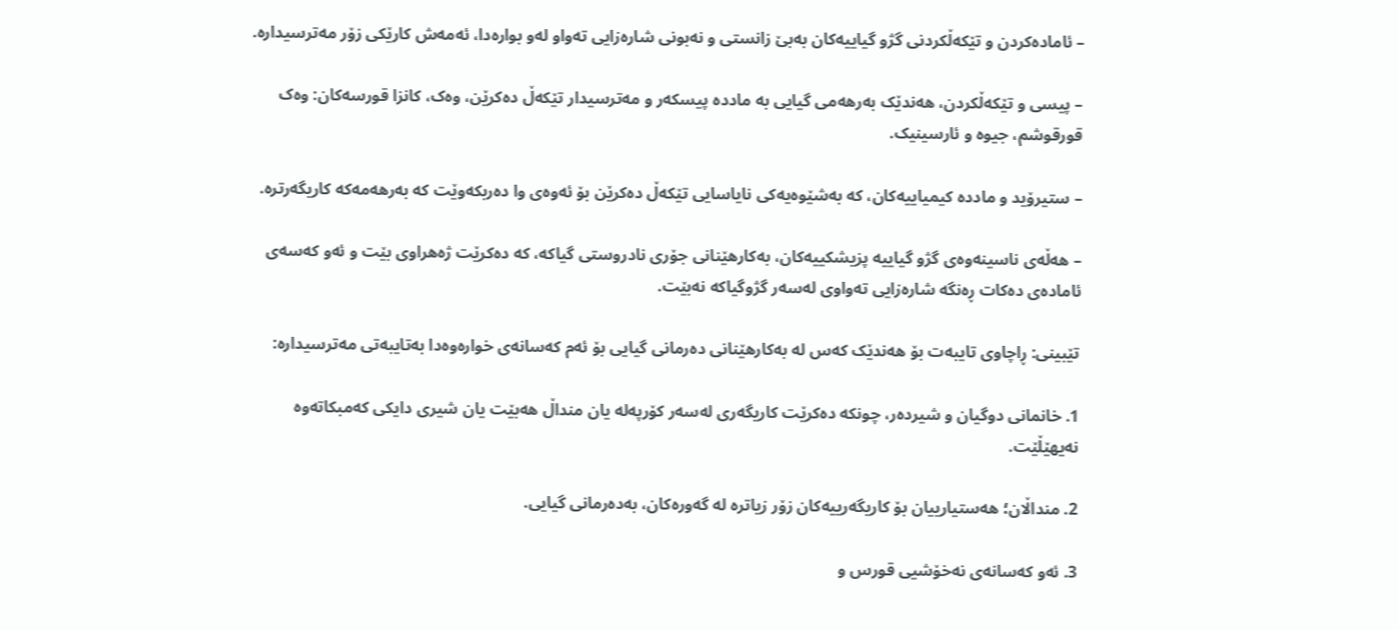– ئامادەکردن و تێکەڵکردنی گژو گیاییەکان بەبێ زانستی و نەبونی شارەزایی تەواو لەو بوارەدا، ئەمەش کارێکی زۆر مەترسیدارە.

– پیسی و تێکەڵکردن، هەندێک بەرهەمی گیایی بە ماددە پیسکەر و مەترسیدار تێکەڵ دەکرێن، وەک، کانزا قورسەکان: وەک قورقوشم، جیوە و ئارسینیک.

– ستیرۆید و ماددە کیمیاییەکان، کە بەشێوەیەکی نایاسایی تێکەڵ دەکرێن بۆ ئەوەی وا دەربکەوێت کە بەرهەمەکە کاریگەرترە.

– هەڵەی ناسینەوەی گژو گیاییە پزیشکییەکان، بەکارهێنانی جۆری نادروستی گیاکە، کە دەکرێت ژەهراوی بێت و ئەو کەسەی ئامادەی دەکات ڕەنگە شارەزایی تەواوی لەسەر گژوگیاکە نەبێت.

تێبینی: ڕاچاوی تایبەت بۆ هەندێک کەس لە بەکارهێنانی دەرمانی گیایی بۆ ئەم کەسانەی خوارەوەدا بەتایبەتی مەترسیدارە:

1. خانمانی دوگیان و شیردەر، چونکە دەکرێت کاریگەری لەسەر کۆرپەلە یان منداڵ هەبێت یان شیری دایکی کەمبکاتەوە نەیهێڵێت.

2. منداڵان؛ هەستیارییان بۆ کاریگەرییەکان زۆر زیاترە لە گەورەکان، بەدەرمانی گیایی.

3. ئەو کەسانەی نەخۆشیی قورس و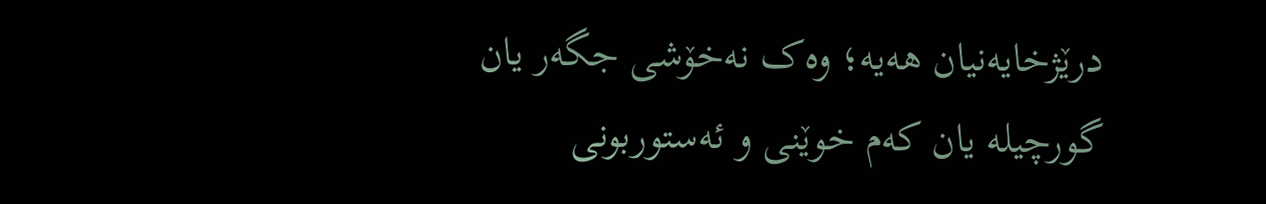درێژخایەنیان هەیە؛ وەک نەخۆشی جگەر یان گورچیلە یان کەم خوێنی و ئەستوربونی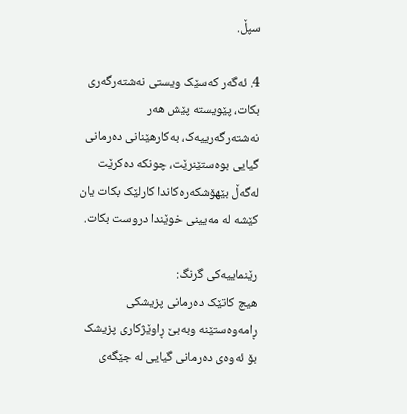سپڵ.

4. ئەگەر کەسێک ویستی نەشتەرگەری بکات، پێویستە پێش هەر نەشتەرگەرییەک، بەکارهێنانی دەرمانی گیایی بوەستێنرێت، چونکە دەکرێت لەگەڵ بێهۆشکەرەکاندا کارلێک بکات یان کێشە لە مەیینی خوێندا دروست بکات.

رێنماییەكی گرنگ:
هیچ کاتێک دەرمانی پزیشکی ڕامەوەستێنە وبەبێ ڕاوێژکاری پزیشک بۆ ئەوەی دەرمانی گیایی لە جێگەی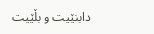دابنێیت و بڵێیت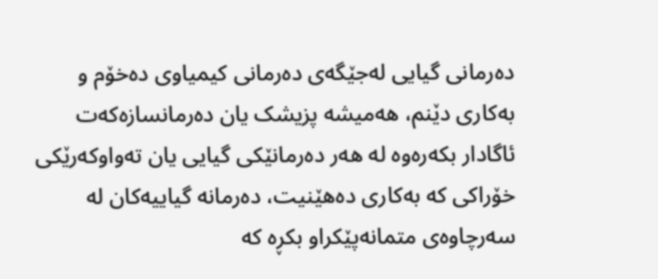دەرمانی گیایی لەجێگەی دەرمانی کیمیاوی دەخۆم و بەکاری دێنم، هەمیشە پزیشک یان دەرمانسازەکەت ئاگادار بکەرەوە لە هەر دەرمانێکی گیایی یان تەواوکەرێکی خۆراکی کە بەکاری دەهێنیت، دەرمانە گیاییەکان لە سەرچاوەی متمانەپێکراو بکڕە کە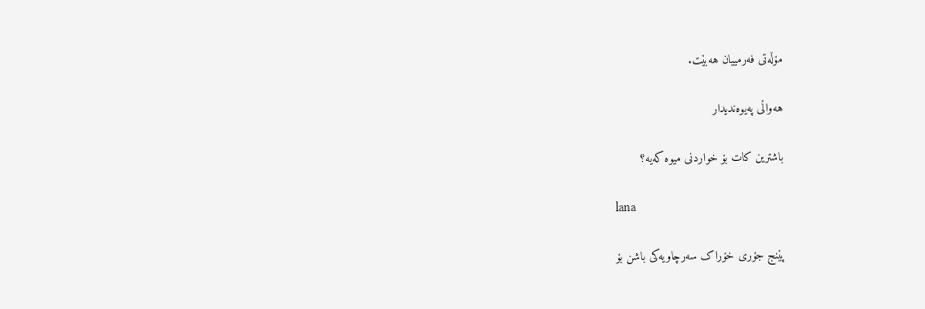مۆڵەتی فەرمییان هەبێت.

هەواڵی پەیوەندیدار

باشترین کات بۆ خواردنی میوە کەیە؟

lana

پێنج جۆری خۆراک سەرچاویەکی باشن بۆ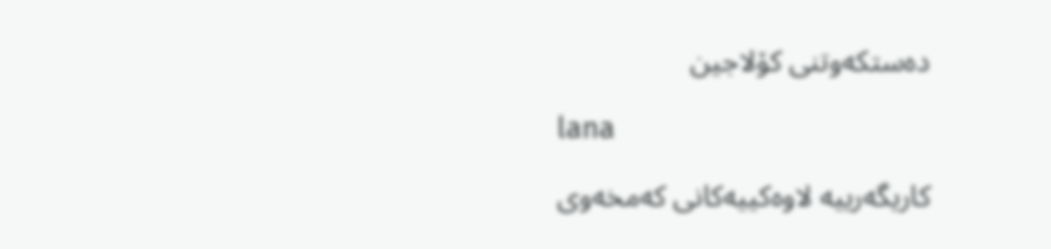دەستکەوتنی کۆلاجین

lana

کاریگەرییە لاوەکییەکانی کەمخەوی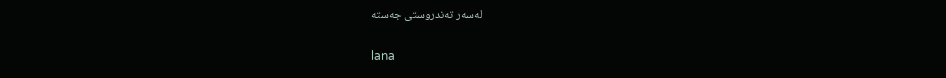لەسەر تەندروستی جەستە

lana